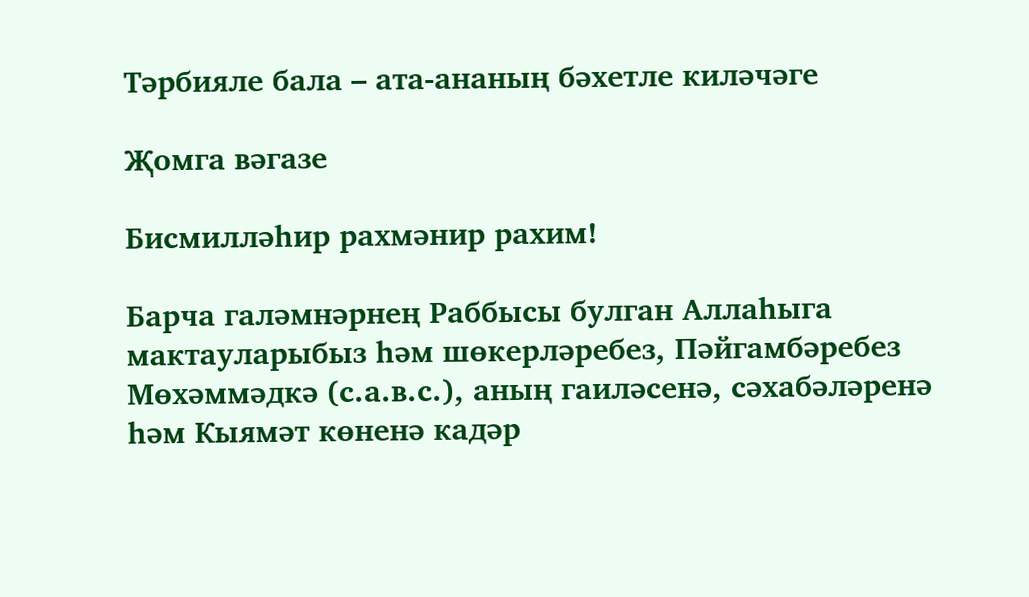Тәрбияле бала – ата-ананың бәхетле киләчәге

Җомга вәгазе

Бисмилләһир рахмәнир рахим!

Барча галәмнәрнең Раббысы булган Аллаһыга мактауларыбыз һәм шөкерләребез, Пәйгамбәребез Мөхәммәдкә (с.а.в.с.), аның гаиләсенә, сәхабәләренә һәм Кыямәт көненә кадәр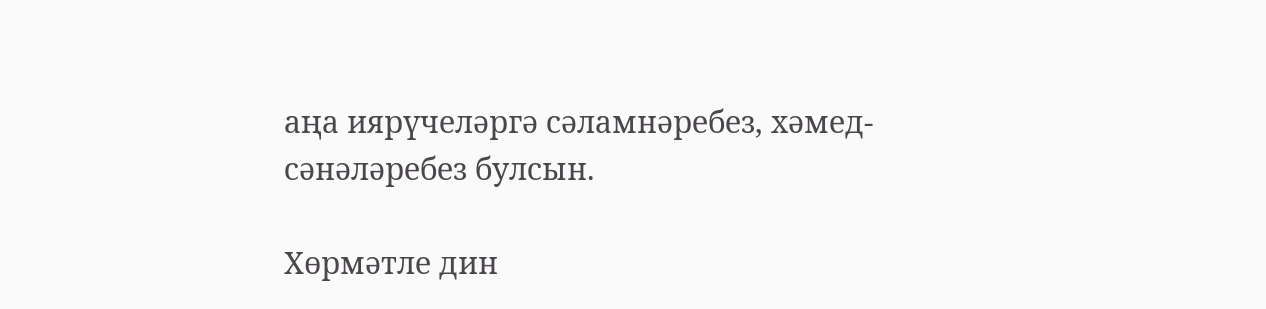аңа иярүчеләргә сәламнәребез, хәмед-сәнәләребез булсын.

Хөрмәтле дин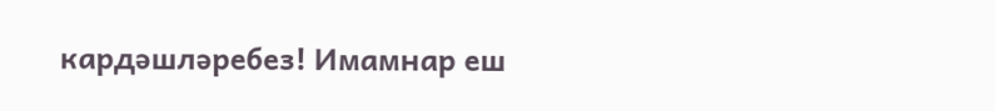кардәшләребез! Имамнар еш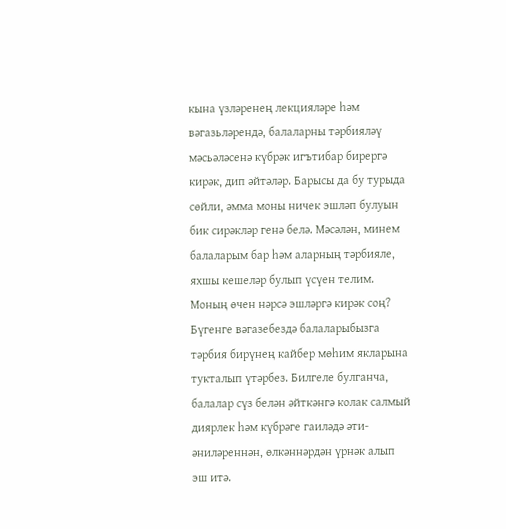кына үзләренең лекцияләре һәм вәгазьләрендә, балаларны тәрбияләү мәсьәләсенә күбрәк игътибар бирергә кирәк, дип әйтәләр. Барысы да бу турыда сөйли, әмма моны ничек эшләп булуын бик сирәкләр генә белә. Мәсәлән, минем балаларым бар һәм аларның тәрбияле, яхшы кешеләр булып үсүен телим. Моның өчен нәрсә эшләргә кирәк соң? Бүгенге вәгазебездә балаларыбызга тәрбия бирүнең кайбер мөһим якларына тукталып үтәрбез. Билгеле булганча, балалар сүз белән әйткәнгә колак салмый диярлек һәм күбрәге гаиләдә әти-әниләреннән, өлкәннәрдән үрнәк алып эш итә.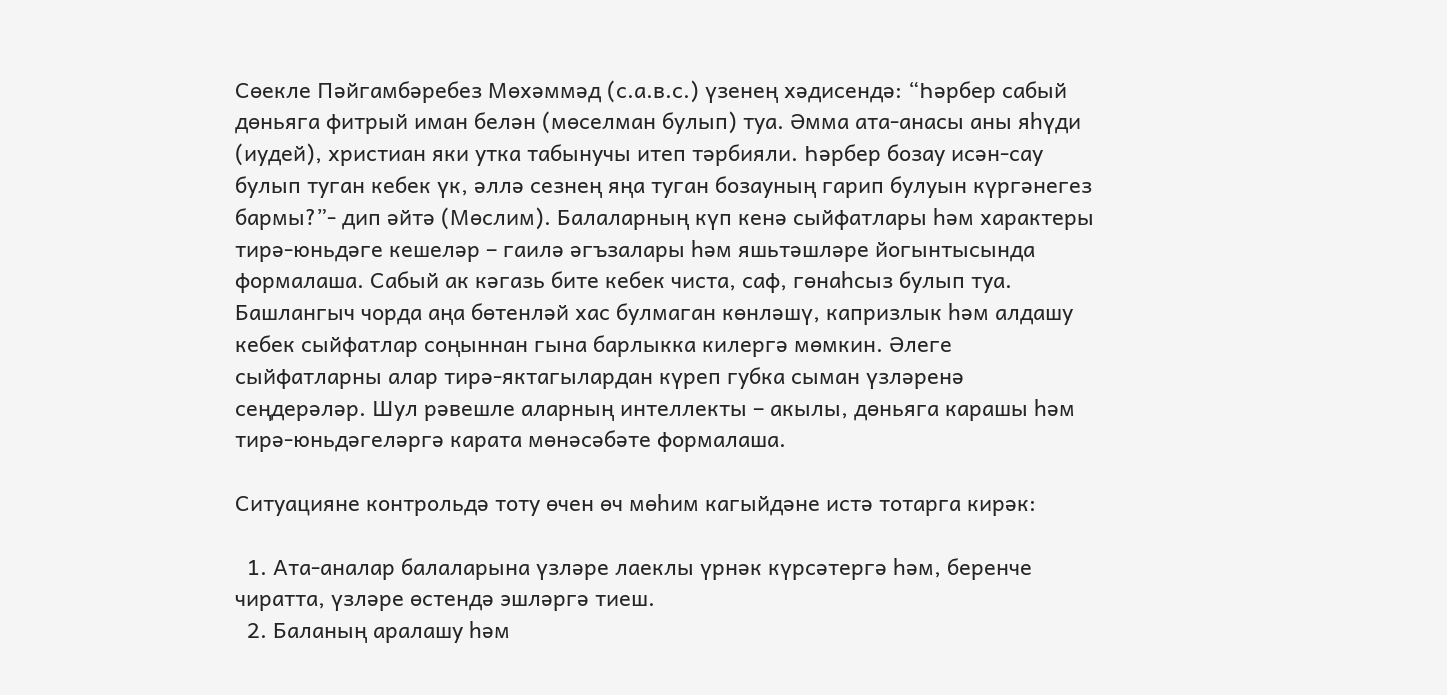Сөекле Пәйгамбәребез Мөхәммәд (с.а.в.с.) үзенең хәдисендә: “Һәрбер сабый дөньяга фитрый иман белән (мөселман булып) туа. Әмма ата-анасы аны яһүди (иудей), христиан яки утка табынучы итеп тәрбияли. Һәрбер бозау исән-сау булып туган кебек үк, әллә сезнең яңа туган бозауның гарип булуын күргәнегез бармы?”- дип әйтә (Мөслим). Балаларның күп кенә сыйфатлары һәм характеры тирә-юньдәге кешеләр – гаилә әгъзалары һәм яшьтәшләре йогынтысында формалаша. Сабый ак кәгазь бите кебек чиста, саф, гөнаһсыз булып туа. Башлангыч чорда аңа бөтенләй хас булмаган көнләшү, капризлык һәм алдашу кебек сыйфатлар соңыннан гына барлыкка килергә мөмкин. Әлеге сыйфатларны алар тирә-яктагылардан күреп губка сыман үзләренә сеңдерәләр. Шул рәвешле аларның интеллекты – акылы, дөньяга карашы һәм тирә-юньдәгеләргә карата мөнәсәбәте формалаша.

Ситуацияне контрольдә тоту өчен өч мөһим кагыйдәне истә тотарга кирәк:

  1. Ата-аналар балаларына үзләре лаеклы үрнәк күрсәтергә һәм, беренче чиратта, үзләре өстендә эшләргә тиеш.
  2. Баланың аралашу һәм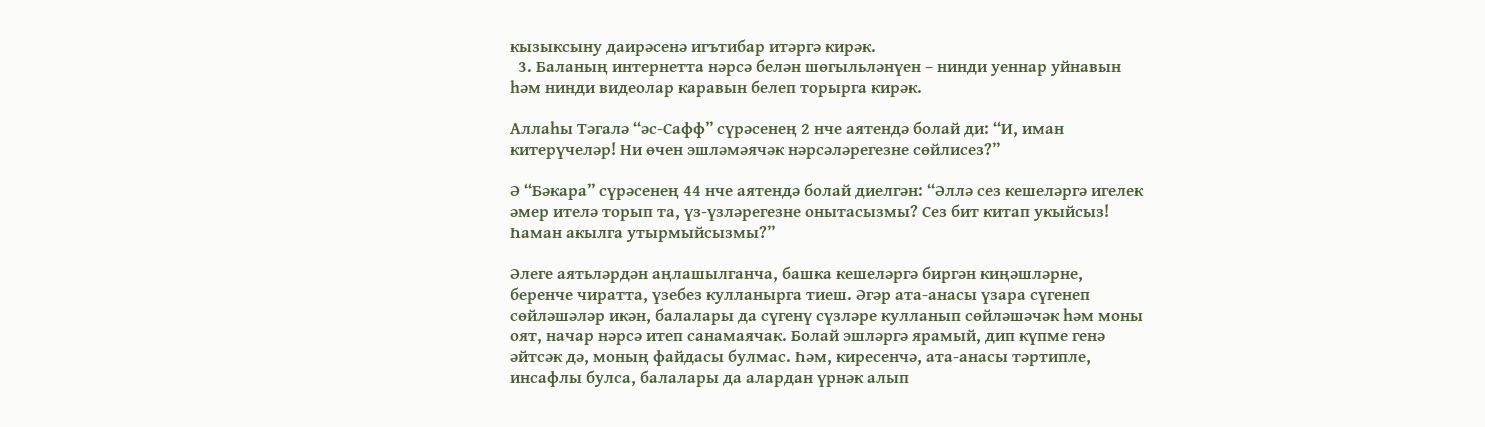кызыксыну даирәсенә игътибар итәргә кирәк.
  3. Баланың интернетта нәрсә белән шөгыльләнүен – нинди уеннар уйнавын һәм нинди видеолар каравын белеп торырга кирәк.

Аллаһы Тәгалә “әс-Сафф” сүрәсенең 2 нче аятендә болай ди: “И, иман китерүчеләр! Ни өчен эшләмәячәк нәрсәләрегезне сөйлисез?”

Ә “Бәкара” сүрәсенең 44 нче аятендә болай диелгән: “Әллә сез кешеләргә игелек әмер ителә торып та, үз-үзләрегезне онытасызмы? Сез бит китап укыйсыз! Һаман акылга утырмыйсызмы?”

Әлеге аятьләрдән аңлашылганча, башка кешеләргә биргән киңәшләрне, беренче чиратта, үзебез кулланырга тиеш. Әгәр ата-анасы үзара сүгенеп сөйләшәләр икән, балалары да сүгенү сүзләре кулланып сөйләшәчәк һәм моны оят, начар нәрсә итеп санамаячак. Болай эшләргә ярамый, дип күпме генә әйтсәк дә, моның файдасы булмас. Һәм, киресенчә, ата-анасы тәртипле, инсафлы булса, балалары да алардан үрнәк алып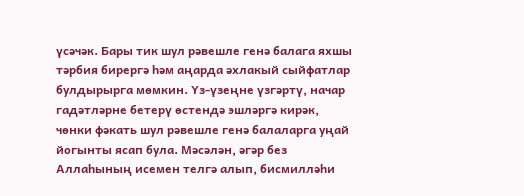үсәчәк. Бары тик шул рәвешле генә балага яхшы тәрбия бирергә һәм аңарда әхлакый сыйфатлар булдырырга мөмкин. Үз-үзеңне үзгәртү, начар гадәтләрне бетерү өстендә эшләргә кирәк, чөнки фәкать шул рәвешле генә балаларга уңай йогынты ясап була. Мәсәлән, әгәр без Аллаһының исемен телгә алып, бисмилләһи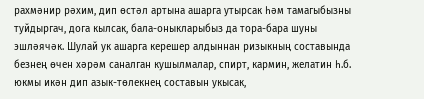рахмәнир рәхим, дип өстәл артына ашарга утырсак һәм тамагыбызны туйдыргач, дога кылсак, бала-оныкларыбыз да тора-бара шуны эшләячәк. Шулай ук ашарга керешер алдыннан ризыкның составында безнең өчен хәрәм саналган кушылмалар, спирт, кармин, желатин һ.б. юкмы икән дип азык-төлекнең составын укысак,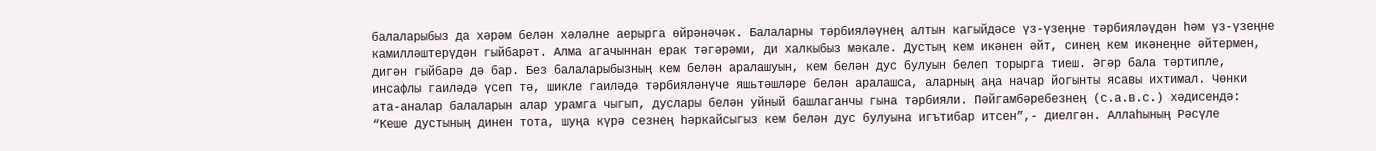балаларыбыз да хәрәм белән хәләлне аерырга өйрәнәчәк. Балаларны тәрбияләүнең алтын кагыйдәсе үз-үзеңне тәрбияләүдән һәм үз-үзеңне камилләштерүдән гыйбарәт. Алма агачыннан ерак тәгәрәми, ди халкыбыз мәкале. Дустың кем икәнен әйт, синең кем икәнеңне әйтермен, дигән гыйбарә дә бар. Без балаларыбызның кем белән аралашуын, кем белән дус булуын белеп торырга тиеш. Әгәр бала тәртипле, инсафлы гаиләдә үсеп тә, шикле гаиләдә тәрбияләнүче яшьтәшләре белән аралашса, аларның аңа начар йогынты ясавы ихтимал. Чөнки ата-аналар балаларын алар урамга чыгып, дуслары белән уйный башлаганчы гына тәрбияли. Пәйгамбәребезнең (с.а.в.с.) хәдисендә: “Кеше дустының динен тота, шуңа күрә сезнең һәркайсыгыз кем белән дус булуына игътибар итсен”,- диелгән. Аллаһының Рәсүле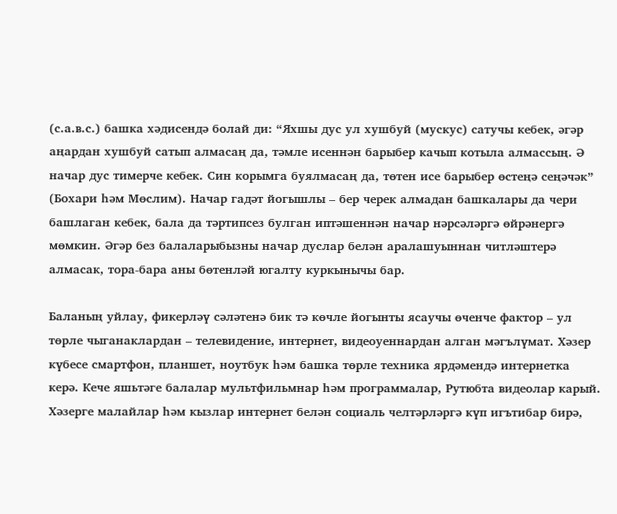(с.а.в.с.) башка хәдисендә болай ди: “Яхшы дус ул хушбуй (мускус) сатучы кебек, әгәр аңардан хушбуй сатып алмасаң да, тәмле исеннән барыбер качып котыла алмассың. Ә начар дус тимерче кебек. Син корымга буялмасаң да, төтен исе барыбер өстеңә сеңәчәк” (Бохари һәм Мөслим). Начар гадәт йогышлы – бер черек алмадан башкалары да чери башлаган кебек, бала да тәртипсез булган иптәшеннән начар нәрсәләргә өйрәнергә мөмкин. Әгәр без балаларыбызны начар дуслар белән аралашуыннан читләштерә алмасак, тора-бара аны бөтенләй югалту куркынычы бар.

Баланың уйлау, фикерләү сәләтенә бик тә көчле йогынты ясаучы өченче фактор – ул төрле чыганаклардан – телевидение, интернет, видеоуеннардан алган мәгълүмат. Хәзер күбесе смартфон, планшет, ноутбук һәм башка төрле техника ярдәмендә интернетка керә. Кече яшьтәге балалар мультфильмнар һәм программалар, Рутюбта видеолар карый. Хәзерге малайлар һәм кызлар интернет белән социаль челтәрләргә күп игътибар бирә,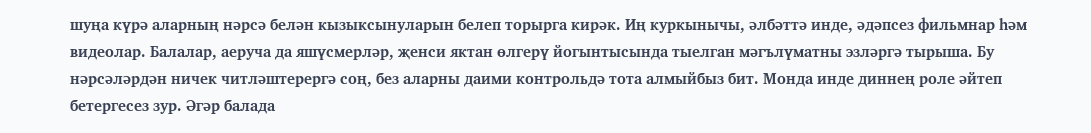шуңа күрә аларның нәрсә белән кызыксынуларын белеп торырга кирәк. Иң куркынычы, әлбәттә инде, әдәпсез фильмнар һәм видеолар. Балалар, аеруча да яшүсмерләр, җенси яктан өлгерү йогынтысында тыелган мәгълүматны эзләргә тырыша. Бу нәрсәләрдән ничек читләштерергә соң, без аларны даими контрольдә тота алмыйбыз бит. Монда инде диннең роле әйтеп бетергесез зур. Әгәр балада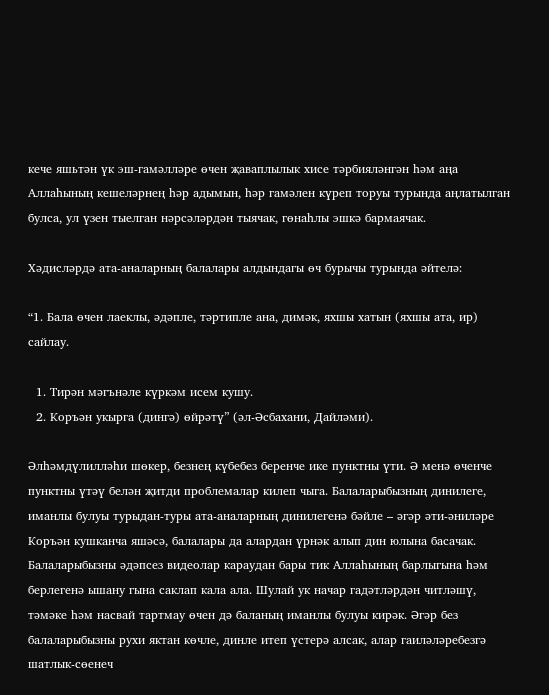кече яшьтән үк эш-гамәлләре өчен җаваплылык хисе тәрбияләнгән һәм аңа Аллаһының кешеләрнең һәр адымын, һәр гамәлен күреп торуы турында аңлатылган булса, ул үзен тыелган нәрсәләрдән тыячак, гөнаһлы эшкә бармаячак.

Хәдисләрдә ата-аналарның балалары алдындагы өч бурычы турында әйтелә:

“1. Бала өчен лаеклы, әдәпле, тәртипле ана, димәк, яхшы хатын (яхшы ата, ир) сайлау.

  1. Тирән мәгънәле күркәм исем кушу.
  2. Коръән укырга (дингә) өйрәтү” (әл-Әсбахани, Дайләми).

Әлһәмдүлилләһи шөкер, безнең күбебез беренче ике пунктны үти. Ә менә өченче пунктны үтәү белән җитди проблемалар килеп чыга. Балаларыбызның динилеге, иманлы булуы турыдан-туры ата-аналарның динилегенә бәйле – әгәр әти-әниләре Коръән кушканча яшәсә, балалары да алардан үрнәк алып дин юлына басачак. Балаларыбызны әдәпсез видеолар караудан бары тик Аллаһының барлыгына һәм берлегенә ышану гына саклап кала ала. Шулай ук начар гадәтләрдән читләшү, тәмәке һәм насвай тартмау өчен дә баланың иманлы булуы кирәк. Әгәр без балаларыбызны рухи яктан көчле, динле итеп үстерә алсак, алар гаиләләребезгә шатлык-сөенеч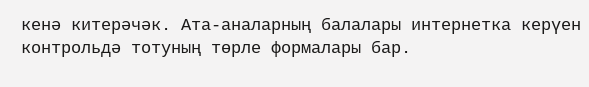кенә китерәчәк. Ата-аналарның балалары интернетка керүен контрольдә тотуның төрле формалары бар.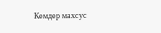Кемдер махсус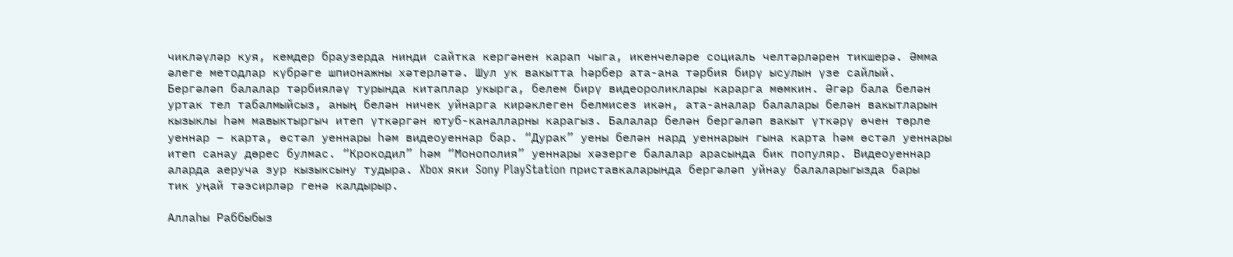чикләүләр куя, кемдер браузерда нинди сайтка кергәнен карап чыга, икенчеләре социаль челтәрләрен тикшерә. Әмма әлеге методлар күбрәге шпионажны хәтерләтә. Шул ук вакытта һәрбер ата-ана тәрбия бирү ысулын үзе сайлый. Бергәләп балалар тәрбияләү турында китаплар укырга, белем бирү видеороликлары карарга мөмкин. Әгәр бала белән уртак тел табалмыйсыз, аның белән ничек уйнарга кирәклеген белмисез икән, ата-аналар балалары белән вакытларын кызыклы һәм мавыктыргыч итеп үткәргән ютуб-каналларны карагыз. Балалар белән бергәләп вакыт үткәрү өчен төрле уеннар – карта, өстәл уеннары һәм видеоуеннар бар. “Дурак” уены белән нард уеннарын гына карта һәм өстәл уеннары итеп санау дөрес булмас. “Крокодил” һәм “Монополия” уеннары хәзерге балалар арасында бик популяр. Видеоуеннар аларда аеруча зур кызыксыну тудыра. Xbox яки Sony PlayStation приставкаларында бергәләп уйнау балаларыгызда бары тик уңай тәэсирләр генә калдырыр.

Аллаһы Раббыбыз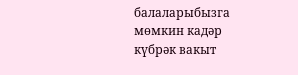балаларыбызга мөмкин кадәр күбрәк вакыт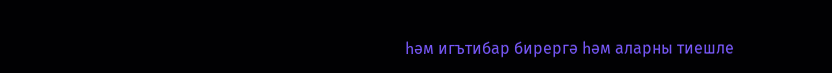һәм игътибар бирергә һәм аларны тиешле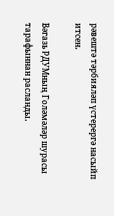рәвештә тәрбияләп үстерергә насыйп итсен.

Вәгазь РДУМның Голәмәләр шурасы тарафыннан расланды.